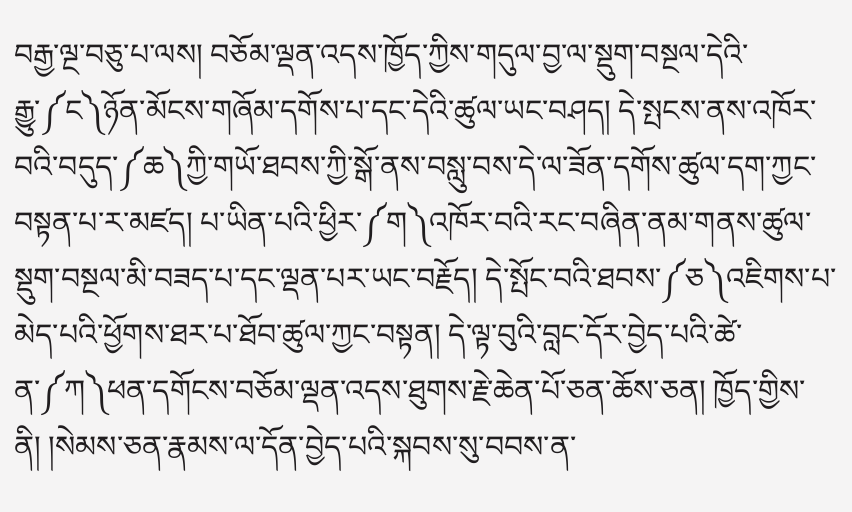བརྒྱ་ལྔ་བཅུ་པ་ལས། བཅོམ་ལྡན་འདས་ཁྱོད་ཀྱིས་གདུལ་བྱ་ལ་སྡུག་བསྔལ་དེའི་རྒྱུ་༼ང༽ཉོན་མོངས་གཞོམ་དགོས་པ་དང་དེའི་ཚུལ་ཡང་བཤད། དེ་སྤངས་ནས་འཁོར་བའི་བདུད་༼ཆ༽ཀྱི་གཡོ་ཐབས་ཀྱི་སྒོ་ནས་བསླུ་བས་དེ་ལ་ཟོན་དགོས་ཚུལ་དག་ཀྱང་བསྟན་པ་ར་མཛད། པ་ཡིན་པའི་ཕྱིར་༼ག༽འཁོར་བའི་རང་བཞིན་ནམ་གནས་ཚུལ་སྡུག་བསྔལ་མི་བཟད་པ་དང་ལྡན་པར་ཡང་བརྗོད། དེ་སྤོང་བའི་ཐབས་༼ཅ༽འཇིགས་པ་མེད་པའི་ཕྱོགས་ཐར་པ་ཐོབ་ཚུལ་ཀྱང་བསྟན། དེ་ལྟ་བུའི་བླང་དོར་བྱེད་པའི་ཚེ་ན་༼ཀ༽ཕན་དགོངས་བཅོམ་ལྡན་འདས་ཐུགས་རྗེ་ཆེན་པོ་ཅན་ཆོས་ཅན། ཁྱོད་གྱིས་ནི། །སེམས་ཅན་རྣམས་ལ་དོན་བྱེད་པའི་སྐབས་སུ་བབས་ན་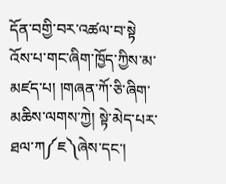དོན་བགྱི་བར་འཚལ་བ་སྟེ འོས་པ་གང་ཞིག་ཁྱོད་ཀྱིས་མ་མཛད་པ། །གཞན་ཀོ་ཅི་ཞིག་མཆིས་ལགས་ཀྱེ། སྟེ་མེད་པར་ཐལ་ཀ༼ཇ༽ཞེས་དང་།